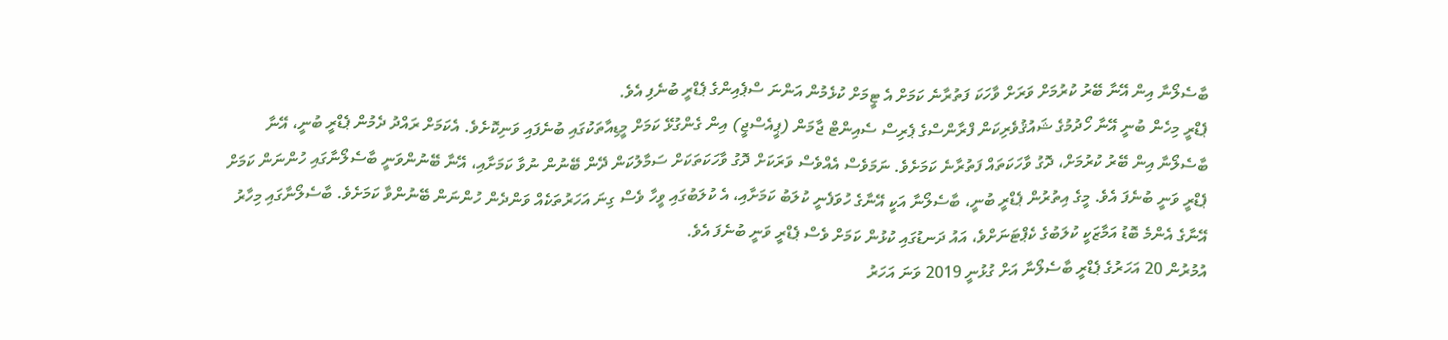ބާސެލޯނާ އިން އޭނާ ބޭރު ކުރުމަށް ވަރަށް ވާހަކަ ފަތުރާނެ ކަމަށް އެ ޓީމަށް ކުޅެމުން އަންނަ ސްޕެއިންގެ ޕެޑްރީ ބުނެފި އެވެ.
ޕެޑްރީ މިހެން ބުނީ އޭނާ ހޯދުމުގެ ޝައުޤުވެރިކަން ފްރާންސްގެ ޕެރިސް ސެއިންޓް ޖާމަން (ޕީއެސްޖީ) އިން ގެންގުޅޭ ކަމަށް މީޑިއާތަކުގައި ބުނެފައި ވަނިކޮށެވެ. އެކަމަށް ރައްދު ދެމުން ޕެޑްރީ ބުނީ، އޭނާ ބާސެލޯނާ އިން ބޭރު ކުރުމަށް، ދޮގު ވާހަކަތައް ފަތުރާނެ ކަމަށެވެ. ނަމަވެސް އެއްވެސް ވަރަކަށް ދޮގު ވާހަކަތަކަށް ސަމާލުކަން ދޭން ބޭނުން ނުވާ ކަމަށާއި، އޭނާ ބޭނުންވަނީ ބާސެލޯނާގައި ހުންނަން ކަމަށް ޕެޑްރީ ވަނީ ބުނެފަ އެވެ. މީގެ އިތުރުން ޕެޑްރީ ބުނީ، ބާސެލޯނާ އަކީ އޭނާގެ ހުވަފެނީ ކުލަބު ކަމަށާއި، އެ ކުލަބުގައި ވީހާ ވެސް ގިނަ އަހަރުތަކެއް ވަންދެން ހުންނަން ބޭނުންވާ ކަމަށެވެ. ބާސެލޯނާގައި މިހާރު އޭނާގެ އެންމެ ބޮޑު އަމާޒަކީ ކުލަބުގެ ކެޕްޓަނަށްވެ، އައު ދަނޑުގައި ކުޅުން ކަމަށް ވެސް ޕެޑްރީ ވަނީ ބުނެފަ އެވެ.
އުމުރުން 20 އަހަރުގެ ޕެޑްރީ ބާސެލޯނާ އަށް ގުޅުނީ 2019 ވަނަ އަހަރު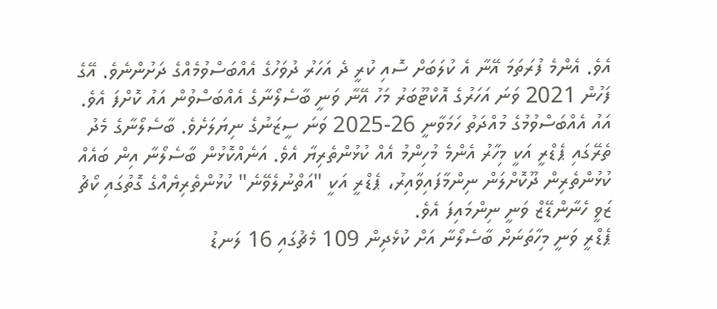އެވެ. އެންމެ ފުރަތަމަ އޭނާ އެ ކުލަބަށް ސޮއި ކުރީ ދެ އަހަރު ދުވަހުގެ އެއްބަސްވުމެއްގެ ދަށުންނެވެ. އޭގެ ފަހުން 2021 ވަނަ އަހަރުގެ އޮކްޓޫބަރު މަހު އޭނާ ވަނީ ބާސެލޯނާގެ އެއްބަސްވުން އައު ކޮށްފަ އެވެ. އައު އެއްބަސްވުމުގެ މުއްދަތު ހަމަވާނީ 26-2025 ވަނަ ސީޒަނުގެ ނިޔަލަށެވެ. ބާސެލޯނާގެ މެދު ތެރޭގައި ޕެޑްރީ އަކީ މިހާރު އެންމެ މުހިންމު އެއް ކުޅުންތެރިޔާ އެވެ. އަނެއްކޮޅުން ބާސެލޯނާ އިން ބައެއް ކުޅުންތެރިން ދޫކޮށްލަން ނިންމާފައިވާއިރު، ޕެޑްރީ އަކީ "އަތްނުލެވޭނެ" ކުޅުންތެރިޔެއްގެ ގޮތުގައި ކޯޗު ޒަވީ ހެނާންޑޭޒް ވަނީ ނިންމައިފަ އެވެ.
ޕެޑްރީ ވަނީ މިހާތަނަށް ބާސެލޯނާ އަށް ކުޅެދިން 109 މެޗުގައި 16 ލަނޑު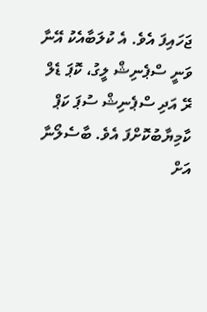ޖަހައިފަ އެވެ. އެ ކުލަބާއެކު އޭނާ ވަނީ ސްޕެނިޝް ލީގު، ކޮޕަ ޑެލް ރޭ އަދި ސްޕެނިޝް ސުޕަ ކަޕް ކާމިޔާބުކޮށްފަ އެވެ. ބާސެލޯނާ އަށް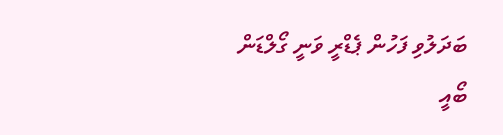ބަދަލުވި ފަހުން ޕެޑްރީ ވަނީ ގޯލްޑަން ބޯއީ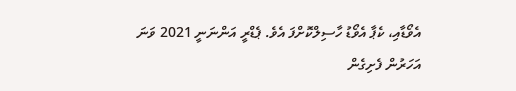އެވޯޑާއި، ކެޕާ އެވޯޑު ހާސިލްކޮށްފަ އެވެ. ޕެޑްރީ އަންނަނީ 2021 ވަނަ އަހަރުން ފެށިގެން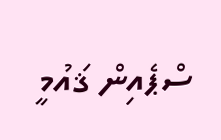ސްޕެއިން ޤައުމީ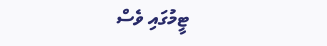ޓީމުގައި ވެސް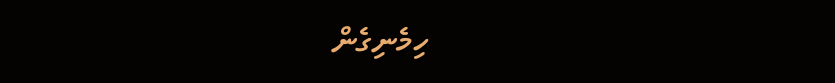ހިމެނިގެން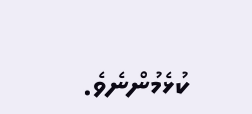ކުޅެމުންނެވެ.